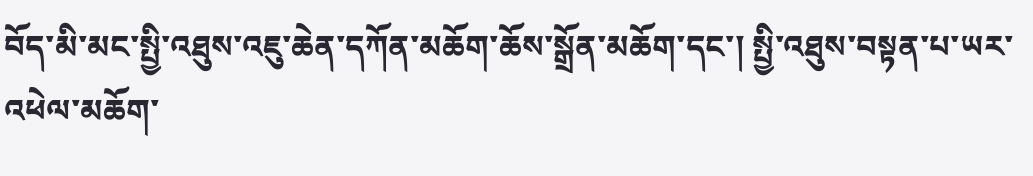བོད་མི་མང་སྤྱི་འཐུས་འཇུ་ཆེན་དཀོན་མཆོག་ཆོས་སྒྲོན་མཆོག་དང་། སྤྱི་འཐུས་བསྟན་པ་ཡར་འཕེལ་མཆོག་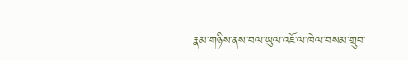རྣམ་གཉིས་ནས་བལ་ཡུལ་འཇོ་ལ་ཁེལ་བསམ་གྲུབ་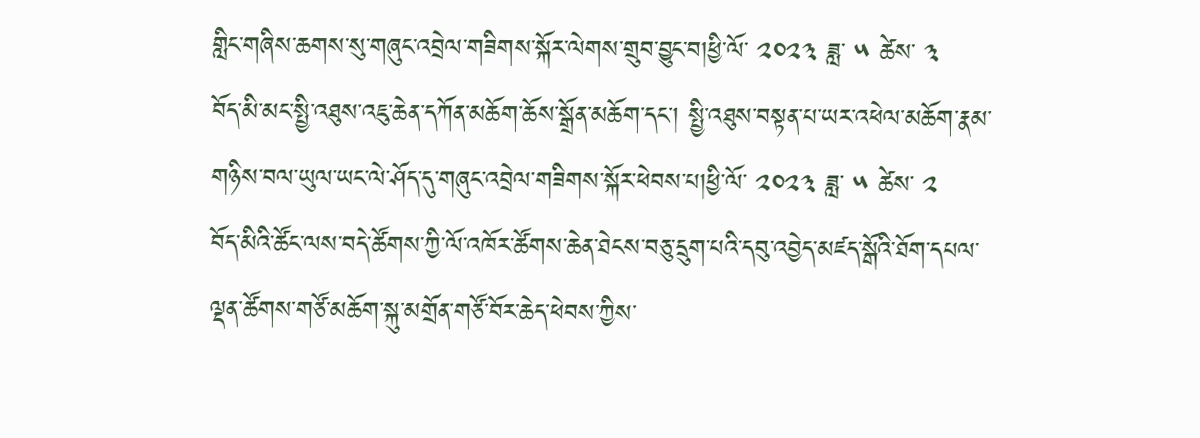གླིང་གཞིས་ཆགས་སུ་གཞུང་འབྲེལ་གཟིགས་སྐོར་ལེགས་གྲུབ་བྱུང་བ།ཕྱི་ལོ་ ༢༠༢༣ ཟླ་ ༥ ཚེས་ ༣
བོད་མི་མང་སྤྱི་འཐུས་འཇུ་ཆེན་དཀོན་མཆོག་ཆོས་སྒྲོན་མཆོག་དང་། སྤྱི་འཐུས་བསྟན་པ་ཡར་འཕེལ་མཆོག་རྣམ་གཉིས་བལ་ཡུལ་ཡང་ལེ་ཤོད་དུ་གཞུང་འབྲེལ་གཟིགས་སྐོར་ཕེབས་པ།ཕྱི་ལོ་ ༢༠༢༣ ཟླ་ ༥ ཚེས་ ༢
བོད་མིའི་ཚོང་ལས་བདེ་ཚོགས་ཀྱི་ལོ་འཁོར་ཚོགས་ཆེན་ཐེངས་བཅུ་དྲུག་པའི་དབུ་འབྱེད་མཛད་སྒོའི་ཐོག་དཔལ་ལྡན་ཚོགས་གཙོ་མཆོག་སྐུ་མགྲོན་གཙོ་བོར་ཆེད་ཕེབས་ཀྱིས་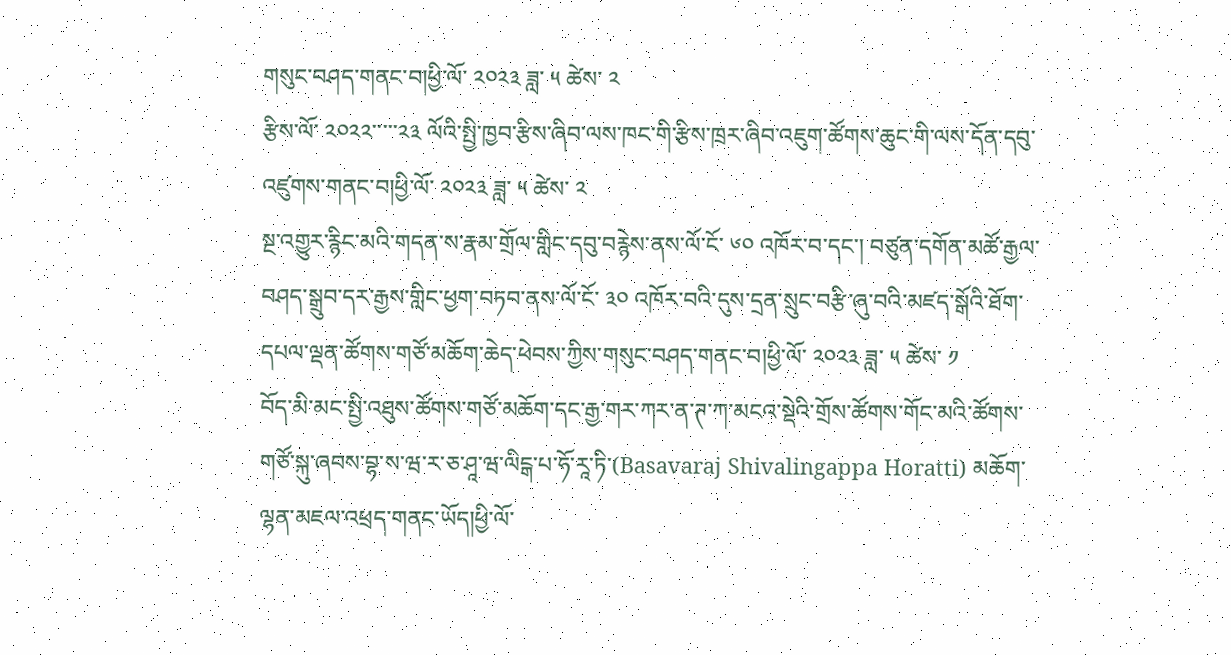གསུང་བཤད་གནང་བ།ཕྱི་ལོ་ ༢༠༢༣ ཟླ་ ༥ ཚེས་ ༢
རྩིས་ལོ་ ༢༠༢༢་་་་་༢༣ ལོའི་སྤྱི་ཁྱབ་རྩིས་ཞིབ་ལས་ཁང་གི་རྩིས་ཁྲར་ཞིབ་འཇུག་ཚོགས་ཆུང་གི་ལས་དོན་དབུ་འཛུགས་གནང་བ།ཕྱི་ལོ་ ༢༠༢༣ ཟླ་ ༥ ཚེས་ ༢
སྔ་འགྱུར་རྙིང་མའི་གདན་ས་རྣམ་གྲོལ་གླིང་དབུ་བརྙེས་ནས་ལོ་ངོ་ ༦༠ འཁོར་བ་དང་། བཙུན་དགོན་མཚོ་རྒྱལ་བཤད་སྒྲུབ་དར་རྒྱས་གླིང་ཕྱག་བཏབ་ནས་ལོ་ངོ་ ༣༠ འཁོར་བའི་དུས་དྲན་སྲུང་བརྩི་ཞུ་བའི་མཛད་སྒོའི་ཐོག་དཔལ་ལྡན་ཚོགས་གཙོ་མཆོག་ཆེད་ཕེབས་ཀྱིས་གསུང་བཤད་གནང་བ།ཕྱི་ལོ་ ༢༠༢༣ ཟླ་ ༥ ཚེས་ ༡
བོད་མི་མང་སྤྱི་འཐུས་ཚོགས་གཙོ་མཆོག་དང་རྒྱ་གར་ཀར་ན་ཊ་ཀ་མངའ་སྡེའི་གྲོས་ཚོགས་གོང་མའི་ཚོགས་གཙོ་སྐུ་ཞབས་བྷ་ས་ཝ་ར་ཅ་ཤཱ་ཝ་ལིངྒ་པ་ཧོ་རཱ་ཏི་(Basavaraj Shivalingappa Horatti) མཆོག་ལྷན་མཇལ་འཕྲད་གནང་ཡོད།ཕྱི་ལོ་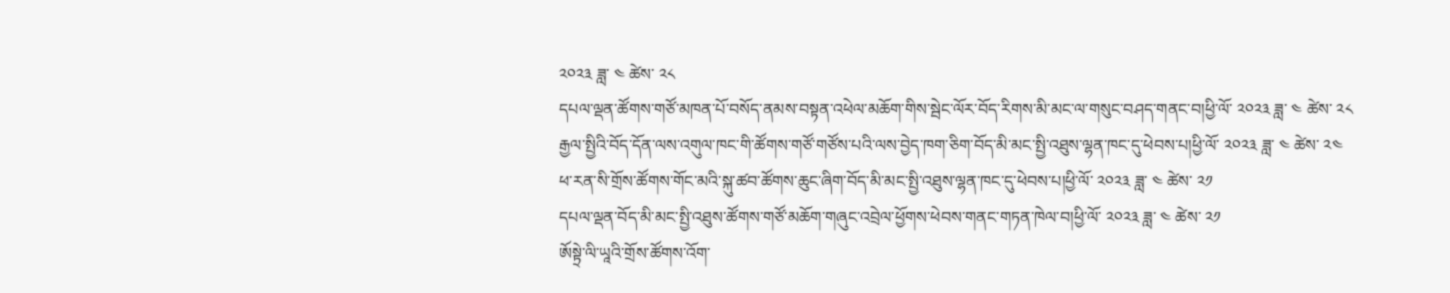༢༠༢༣ ཟླ་ ༤ ཚེས་ ༢༨
དཔལ་ལྡན་ཚོགས་གཙོ་མཁན་པོ་བསོད་ནམས་བསྟན་འཕེལ་མཆོག་གིས་སྦེང་ལོར་བོད་རིགས་མི་མང་ལ་གསུང་བཤད་གནང་བ།ཕྱི་ལོ་ ༢༠༢༣ ཟླ་ ༤ ཚེས་ ༢༨
རྒྱལ་སྤྱིའི་བོད་དོན་ལས་འགུལ་ཁང་གི་ཚོགས་གཙོ་གཙོས་པའི་ལས་བྱེད་ཁག་ཅིག་བོད་མི་མང་སྤྱི་འཐུས་ལྷན་ཁང་དུ་ཕེབས་པ།ཕྱི་ལོ་ ༢༠༢༣ ཟླ་ ༤ ཚེས་ ༢༤
ཕ་རན་སི་གྲོས་ཚོགས་གོང་མའི་སྐུ་ཚབ་ཚོགས་ཆུང་ཞིག་བོད་མི་མང་སྤྱི་འཐུས་ལྷན་ཁང་དུ་ཕེབས་པ།ཕྱི་ལོ་ ༢༠༢༣ ཟླ་ ༤ ཚེས་ ༢༡
དཔལ་ལྡན་བོད་མི་མང་སྤྱི་འཐུས་ཚོགས་གཙོ་མཆོག་གཞུང་འབྲེལ་ཕྱོགས་ཕེབས་གནང་གཏན་ཁེལ་བ།ཕྱི་ལོ་ ༢༠༢༣ ཟླ་ ༤ ཚེས་ ༢༡
ཨོསྟྲེ་ལི་ཡཱའི་གྲོས་ཚོགས་འོག་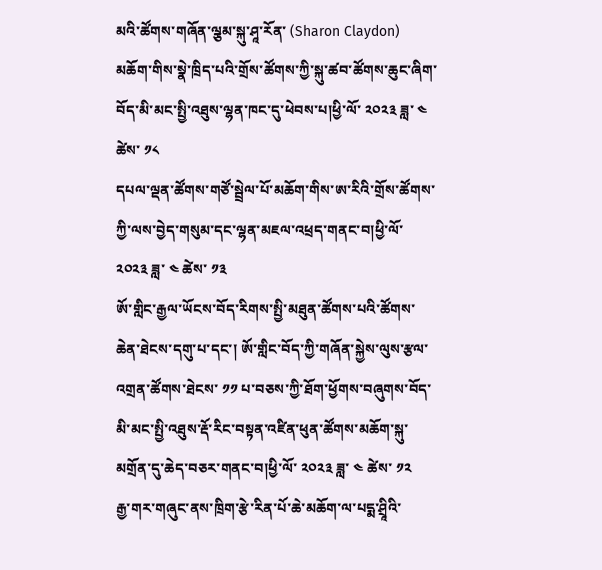མའི་ཚོགས་གཞོན་ལྕམ་སྐུ་ཤཱ་རོན་ (Sharon Claydon) མཆོག་གིས་སྣེ་ཁྲིད་པའི་གྲོས་ཚོགས་ཀྱི་སྐུ་ཚབ་ཚོགས་ཆུང་ཞིག་བོད་མི་མང་སྤྱི་འཐུས་ལྷན་ཁང་དུ་ཕེབས་པ།ཕྱི་ལོ་ ༢༠༢༣ ཟླ་ ༤ ཚེས་ ༡༨
དཔལ་ལྡན་ཚོགས་གཙོ་སྦྲེལ་པོ་མཆོག་གིས་ཨ་རིའི་གྲོས་ཚོགས་ཀྱི་ལས་བྱེད་གསུམ་དང་ལྷན་མཇལ་འཕྲད་གནང་བ།ཕྱི་ལོ་ ༢༠༢༣ ཟླ་ ༤ ཚེས་ ༡༣
ཨོ་གླིང་རྒྱལ་ཡོངས་བོད་རིགས་སྤྱི་མཐུན་ཚོགས་པའི་ཚོགས་ཆེན་ཐེངས་དགུ་པ་དང་། ཨོ་གླིང་བོད་ཀྱི་གཞོན་སྐྱེས་ལུས་རྩལ་འགྲན་ཚོགས་ཐེངས་ ༡༡ པ་བཅས་ཀྱི་ཐོག་ཕྱོགས་བཞུགས་བོད་མི་མང་སྤྱི་འཐུས་རྡོ་རིང་བསྟན་འཛིན་ཕུན་ཚོགས་མཆོག་སྐུ་མགྲོན་དུ་ཆེད་བཅར་གནང་བ།ཕྱི་ལོ་ ༢༠༢༣ ཟླ་ ༤ ཚེས་ ༡༢
རྒྱ་གར་གཞུང་ནས་ཁྲིག་རྩེ་རིན་པོ་ཆེ་མཆོག་ལ་པདྨ་ཤྲཱིའི་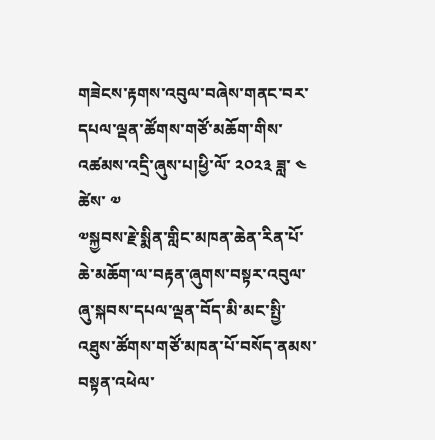གཟེངས་རྟགས་འབུལ་བཞེས་གནང་བར་དཔལ་ལྡན་ཚོགས་གཙོ་མཆོག་གིས་འཚམས་འདྲི་ཞུས་པ།ཕྱི་ལོ་ ༢༠༢༣ ཟླ་ ༤ ཚེས་ ༧
༧སྐྱབས་རྗེ་སྨིན་གླིང་མཁན་ཆེན་རིན་པོ་ཆེ་མཆོག་ལ་བརྟན་ཞུགས་བསྟར་འབུལ་ཞུ་སྐབས་དཔལ་ལྡན་བོད་མི་མང་སྤྱི་འཐུས་ཚོགས་གཙོ་མཁན་པོ་བསོད་ནམས་བསྟན་འཕེལ་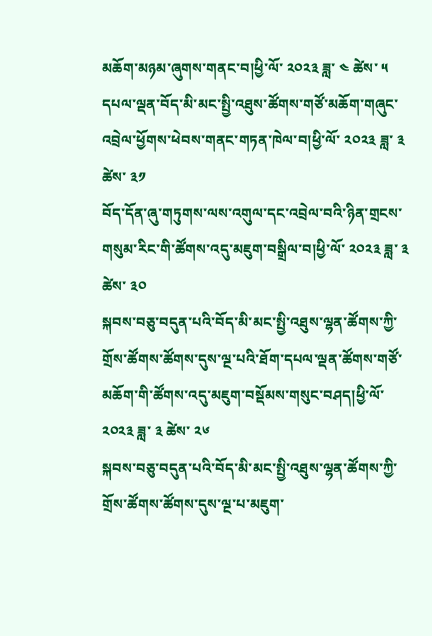མཆོག་མཉམ་ཞུགས་གནང་བ།ཕྱི་ལོ་ ༢༠༢༣ ཟླ་ ༤ ཚེས་ ༥
དཔལ་ལྡན་བོད་མི་མང་སྤྱི་འཐུས་ཚོགས་གཙོ་མཆོག་གཞུང་འབྲེལ་ཕྱོགས་ཕེབས་གནང་གཏན་ཁེལ་བ།ཕྱི་ལོ་ ༢༠༢༣ ཟླ་ ༣ ཚེས་ ༣༡
བོད་དོན་ཞུ་གཏུགས་ལས་འགུལ་དང་འབྲེལ་བའི་ཉིན་གྲངས་གསུམ་རིང་གི་ཚོགས་འདུ་མཇུག་བསྒྲིལ་བ།ཕྱི་ལོ་ ༢༠༢༣ ཟླ་ ༣ ཚེས་ ༣༠
སྐབས་བཅུ་བདུན་པའི་བོད་མི་མང་སྤྱི་འཐུས་ལྷན་ཚོགས་ཀྱི་གྲོས་ཚོགས་ཚོགས་དུས་ལྔ་པའི་ཐོག་དཔལ་ལྡན་ཚོགས་གཙོ་མཆོག་གི་ཚོགས་འདུ་མཇུག་བསྡོམས་གསུང་བཤད།ཕྱི་ལོ་ ༢༠༢༣ ཟླ་ ༣ ཚེས་ ༢༦
སྐབས་བཅུ་བདུན་པའི་བོད་མི་མང་སྤྱི་འཐུས་ལྷན་ཚོགས་ཀྱི་གྲོས་ཚོགས་ཚོགས་དུས་ལྔ་པ་མཇུག་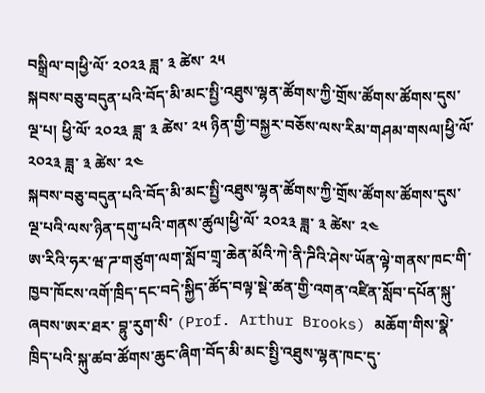བསྒྲིལ་བ།ཕྱི་ལོ་ ༢༠༢༣ ཟླ་ ༣ ཚེས་ ༢༥
སྐབས་བཅུ་བདུན་པའི་བོད་མི་མང་སྤྱི་འཐུས་ལྷན་ཚོགས་ཀྱི་གྲོས་ཚོགས་ཚོགས་དུས་ལྔ་པ། ཕྱི་ལོ་ ༢༠༢༣ ཟླ་ ༣ ཚེས་ ༢༥ ཉིན་གྱི་བསྐྱར་བཅོས་ལས་རིམ་གཤམ་གསལ།ཕྱི་ལོ་ ༢༠༢༣ ཟླ་ ༣ ཚེས་ ༢༤
སྐབས་བཅུ་བདུན་པའི་བོད་མི་མང་སྤྱི་འཐུས་ལྷན་ཚོགས་ཀྱི་གྲོས་ཚོགས་ཚོགས་དུས་ལྔ་པའི་ལས་ཉིན་དགུ་པའི་གནས་ཚུལ།ཕྱི་ལོ་ ༢༠༢༣ ཟླ་ ༣ ཚེས་ ༢༤
ཨ་རིའི་ཧར་ཝ་ཌ་གཙུག་ལག་སློབ་གྲྭ་ཆེན་མོའི་ཀེ་ནི་ཌིའི་ཤེས་ཡོན་ལྟེ་གནས་ཁང་གི་ཁྱབ་ཁོངས་འགོ་ཁྲིད་དང་བདེ་སྐྱིད་ཚོད་བལྟ་སྡེ་ཚན་གྱི་འགན་འཛིན་སློབ་དཔོན་སྐུ་ཞབས་ཨར་ཐར་ བྷུ་རུག་སི་ (Prof. Arthur Brooks) མཆོག་གིས་སྣེ་ཁྲིད་པའི་སྐུ་ཚབ་ཚོགས་ཆུང་ཞིག་བོད་མི་མང་སྤྱི་འཐུས་ལྷན་ཁང་དུ་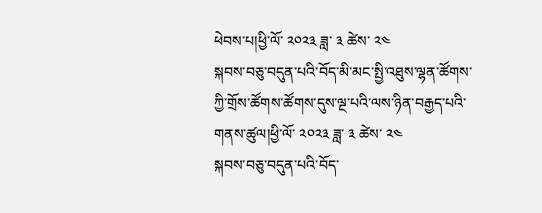ཕེབས་པ།ཕྱི་ལོ་ ༢༠༢༣ ཟླ་ ༣ ཚེས་ ༢༤
སྐབས་བཅུ་བདུན་པའི་བོད་མི་མང་སྤྱི་འཐུས་ལྷན་ཚོགས་ཀྱི་གྲོས་ཚོགས་ཚོགས་དུས་ལྔ་པའི་ལས་ཉིན་བརྒྱད་པའི་གནས་ཚུལ།ཕྱི་ལོ་ ༢༠༢༣ ཟླ་ ༣ ཚེས་ ༢༤
སྐབས་བཅུ་བདུན་པའི་བོད་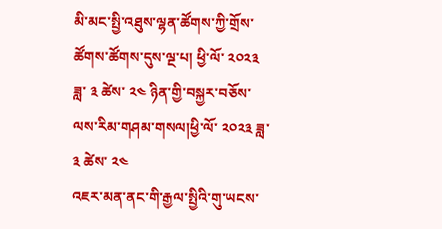མི་མང་སྤྱི་འཐུས་ལྷན་ཚོགས་ཀྱི་གྲོས་ཚོགས་ཚོགས་དུས་ལྔ་པ། ཕྱི་ལོ་ ༢༠༢༣ ཟླ་ ༣ ཚེས་ ༢༤ ཉིན་གྱི་བསྐྱར་བཅོས་ལས་རིམ་གཤམ་གསལ།ཕྱི་ལོ་ ༢༠༢༣ ཟླ་ ༣ ཚེས་ ༢༤
འཇར་མན་ནང་གི་རྒྱལ་སྤྱིའི་གུ་ཡངས་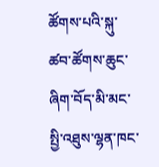ཚོགས་པའི་སྐུ་ཚབ་ཚོགས་ཆུང་ཞིག་བོད་མི་མང་སྤྱི་འཐུས་ལྷན་ཁང་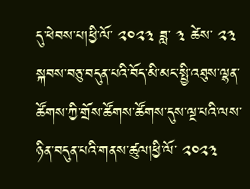དུ་ཕེབས་པ།ཕྱི་ལོ་ ༢༠༢༣ ཟླ་ ༣ ཚེས་ ༢༣
སྐབས་བཅུ་བདུན་པའི་བོད་མི་མང་སྤྱི་འཐུས་ལྷན་ཚོགས་ཀྱི་གྲོས་ཚོགས་ཚོགས་དུས་ལྔ་པའི་ལས་ཉིན་བདུན་པའི་གནས་ཚུལ།ཕྱི་ལོ་ ༢༠༢༣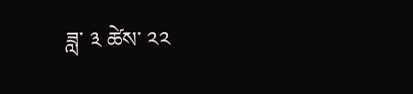ཟླ་ ༣ ཚེས་ ༢༢